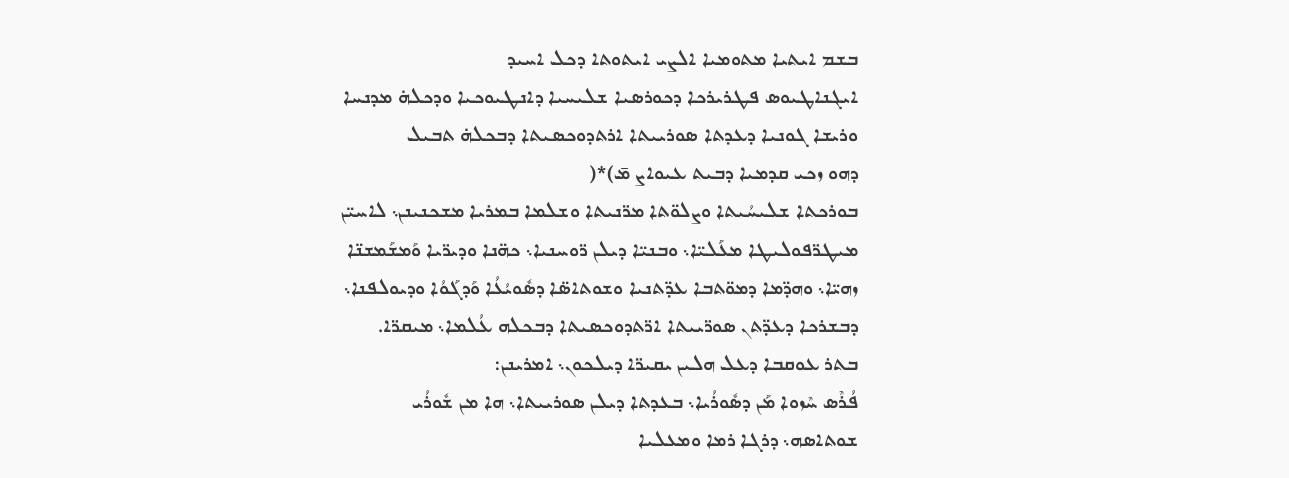ܒܫܡ ܐܝܬܝܐ ܡܬܘܡܝܐ ܐܠܨܝ ܐܝܬܘܬ‌ܐ ܕܟܠ ܐܚܝܕ
ܐܝܓܢܐܛܝܘܣ ܦܛܪܝܪܟܐ ܕܟܘܪܣܝܐ ܫܠܝܚܝܐ ܕܐܢܛܝܘܟܝܐ ܘܕܟܠܗ̇ ܡܕܢܚܐ
ܘܪܝܫܐ ܓܘܢܝܐ ܕܥܕܬܐ ܣܘܪܝܝܬܐ ܐܪܬܕܘܟܣܝܬܐ ܕܒܟܠܗ̇ ܬܒܝܠ
ܕܗܘ ܙܟܝ ܩܕܡܝܐ ܕܒܝܬ ܥܝܘܐܨ ܡ̄)*(
ܒܘܪܟܬܐ ܫܠܝܚܳܝܬܐ ܘܨܠܘ̈ܬܐ ܡܪ̈ܢܝܬܐ ܘܫܠܡܐ ܒܡܪܝܐ ܡܫܟܢܝܢܢ܆ ܠܐܚܝ̈ܢ ܡܝܛܪ̈ܦܘܠܝܛܐ ܡܥܰܠܝ̈ܐ܆ ܘܒܢܝ̈ܐ ܕܝܠܢ ܪ̈ܘܚܢܝܐ܆ ܟܗ̈ܢܐ ܘܕܝܪ̈ܝܐ ܘܰܡܫܰܡܫܢ̈ܐ ܙܗܝ̈ܐ܆ ܘܗܕ̈ܡܐ ܕܡܘ̈ܬܒܐ ܥܕ̈ܬܢܝܐ ܘܫܘܬܐܣ̈ܐ ܕܣܽܘܝܳܥܳܐ ܘܰܕܓܰܘܳܐ ܘܕܝܘܠܦܢܐ܆ ܕܒܫܪܟܐ ܕܥܕ̈ܬܢ ܣܘܪ̈ܝܝܬܐ ܐܪ̈ܬܕܘܟܣܝܬܐ ܕܒܟܠܗ ܥܳܠܡܐ܆ ܡܝܩܪ̈ܐ.
ܒܬܪ ܥܘܩܒܐ ܕܥܠ ܗܠܝܢ ܝܩܝܪ̈ܐ ܕܝܠܟܘܢ܆ ܐܡܪܝܢܢ:
ܦܳܪܶܣ ܚܶܙܘܐ ܡܰܢ ܕܣܽܘܪܳܝܐ܆ ܒܥܕܬܐ ܕܝܠܢ ܣܘܪܝܝܬܐ܆ ܗܐ ܡܢ ܫܽܘܪܳܝ ܫܘܬܐܣܗ܆ ܕܪܓܐ ܪܡܐ ܘܡܥܠܝܐ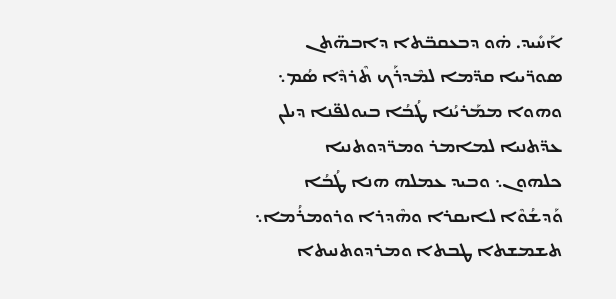ܐܰܚܺܝܕ. ܗ̇ܘ ܕܒܥܩܒ̈ܬܐ ܕܐܒܗ̈ܬܢ ܣܘܪ̈ܝܝܐ ܩܕ̈ܡܐ ܠܡܶܕܪܰܟ ܬܶܪܕܶܐ ܣܳܡ܆ ܘܗܘܐ ܡܡܰܪܝܳܢܐ ܛܳܒܳܐ ܒܝܘܠܦ̈ܢܐ ܕܝܠܢ ܥܕ̈ܬܢܝܐ ܠܡܐܡܪ ܘܡܪ̈ܕܘܬܢܝܐ ܟܠܗܘܢ܆ ܘܒܝܕ ܥܡܠܗ ܗܢܐ ܛܳܒܳܐ ܘܰܕܫܳܘܶܐ ܠܐܝܩܪܐ ܘܗܶܕܪܐ ܘܪܘܡܪܳܡܐ܆ ܬܫܡܫܬܐ ܛܒܬܐ ܘܡܪܕܘܬܢܝܬܐ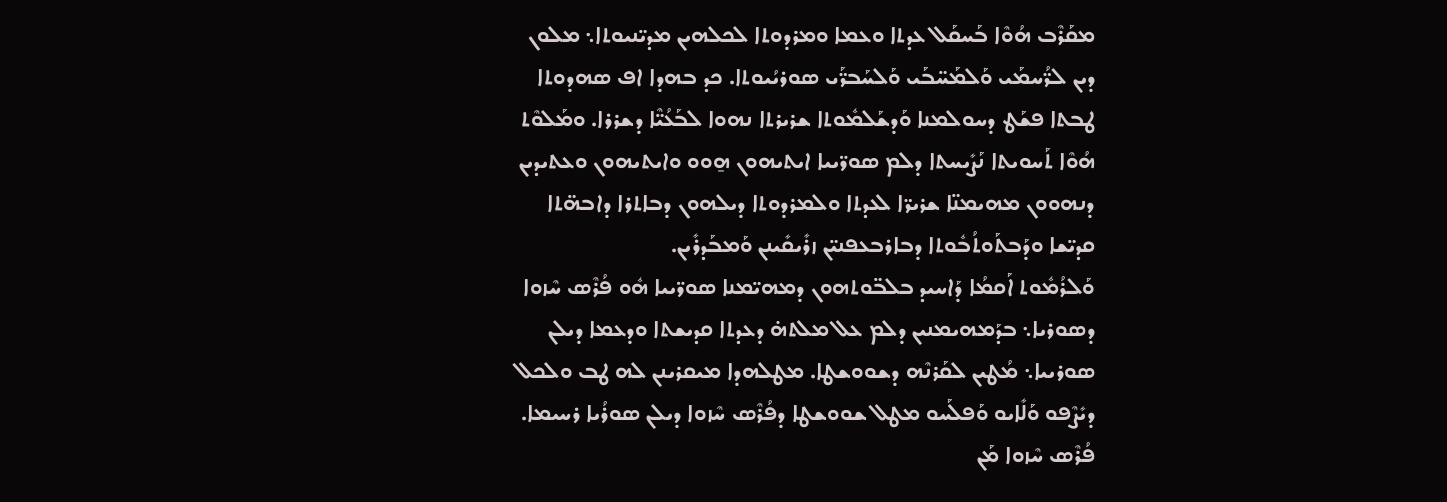ܡܩܰܪܶܒ ܗܳܘܶܐ ܒܰܚܩܰܠ ܥܕܬܐ ܘܥܡܐ ܘܡܪܕܘܬܐ ܠܟܠܗܝܢ ܡܕܝ̈ܢܝܘܬܐ܆ ܡܠܘܢ ܕܝܢ ܠܪ̈ܳܚܡܰܝ ܘܰܠܡܰܚ̈ܒܰܝ ܘܰܠܚܰܒܪ̈ܰܝ ܣܘܪܝܳܝܘܬܐ. ܟܕ ܒܗܕܐ ܐܦ ܣܗܕܘܬܐ ܛܒܬܐ ܦܫܰܛ ܕܚܘܠܡܢܐ ܘܰܕܫܰܠܡܽܘܬܐ ܫܪܝܪܬܐ ܢܗܘܐ ܠܒܰܥܳܝ̈ܶܐ ܕܫܪܪܐ. ܘܡܰܠܘܶܬ ܗܳܘܶܐ ܬܰܚܘܝܬܐ ܢܰܨܺܝܚܬܐ ܕܠܡ ܣܘܪ̈ܝܝܐ ܐܝܬܝܗܘܢ ܗ̱ܘܘ ܘܐܝܬܝܗܘܢ ܘܥܬܝܕܝܢ ܕܢܗܘܘܢ ܡܗܝܡܢ̈ܐ ܫܪܝܪ̈ܐ ܠܥܕܬܐ ܘܠܡܪܕܘܬܐ ܕܝܠܗܘܢ ܕܒܐܬܪܐ ܕܐܒܗ̈ܬܐ ܩܕܝ̈ܫܐ ܘܕܰܒܬܰܘܬܳܒܽܘܬܐ ܕܒܐܪܒܥܦܢܝ̈ܢ ܙܪܺܝܩܺܝܢܢ ܘܰܡܒܰܕܪܺܝܢ.
ܘܰܠܪܳܡܽܘܬ ܐܰܩܡܳܐ ܕܰܐܚܝܕ ܒܠܒ̈ܘܬܗܘܢ ܕܡܗܝ̈ܡܢܐ ܣܘܪ̈ܝܝܐ ܗܽܘ ܦܳܪܶܣ ܚܶܙܘܐ ܕܣܘܪܝܐ܆ ܒܕܰܡܗܝܡܢܝܢ ܕܠܡ ܥܠ ܡܠܬܗ̇ ܕܥܕܬܐ ܩܕܝܫܬܐ ܘܕܥܡܐ ܕܝܠܢ ܣܘܪܝܝܐ܆ ܡܳܛܝܢ ܠܩܰܪܢܶܗ ܕܫܘܘܫܛܐ. ܡܛܠܗܕܐ ܡܝܩܪܝܢܢ ܠܗ ܛܒ ܘܠܟܠ ܕܝܺܨܶܦܘ ܘܰܠܺܐܝܘ ܘܰܦܠܰܚܘ ܡܛܠ ܫܘܘܫܛܐ ܕܦܳܪܶܣ ܚܶܙܘܐ ܕܝܠܢ ܣܘܪܳܝܐ ܪܚܝܡܐ.
ܦܳܪܶܣ ܚܶܙܘܐ ܡܰܢ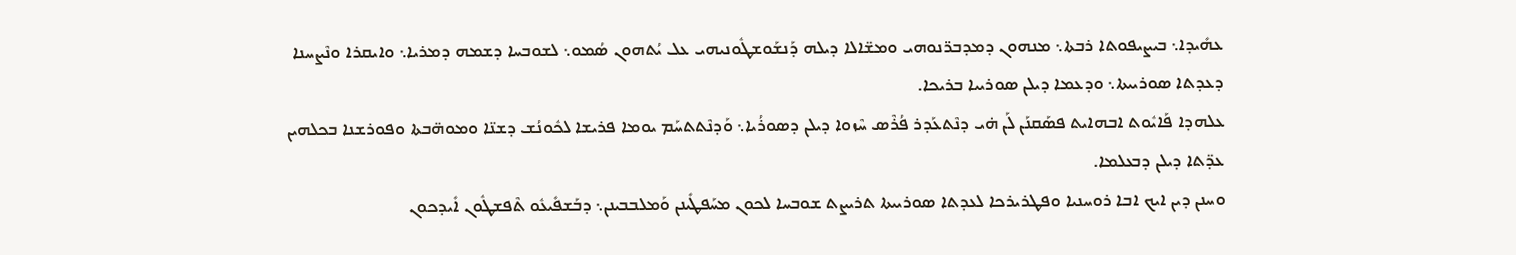ܥܗܺܝܕܐ܆ ܒܝܨܝܦܘܬܐ ܪܒܬܐ܆ ܡܢܗܘܢ ܕܡܕܒܪ̈ܢܘܗܝ ܘܡܫ̈ܐܠܐ ܕܝܠܗ ܕܰܢܫܰܘܫܛܽܘܢܝܗܝ ܥܠ ܝܳܬܗܘܢ ܣܳܡܘ܆ ܠܫܘܒܚܐ ܕܫܡܗ ܕܡܪܝܐ܆ ܘܐܝܩܪܐ ܘܢܶܨܚܢܐ ܕܥܕܬܐ ܣܘܪܝܝܬܐ܆ ܘܕܥܡܐ ܕܝܠܢ ܣܘܪܝܝܐ ܒܪܝܟܐ.
ܥܠܗܕܐ ܦܰܐܝܽܘܬ ܐܒܗܐܝܬ ܦܣܰܩܢܰܢ ܠܰܢ ܗ̇ܝ ܕܢܶܬܥܰܕܪ ܦܳܪܶܣ ܚܶܙܘܐ ܕܝܠܢ ܕܣܘܪܳܝܐ܆ ܘܰܕܢܶܬܬܚܰܡ ܝܘܡܐ ܦܪܝܫܐ ܠܟܽܘܢܳܫ ܕܫܢ̈ܐ ܘܡܘܗ̈ܒܬܐ ܘܦܘܪܫܢܐ ܒܟܠܗܝܢ ܥܕ̈ܬܐ ܕܝܠܢ ܕܒܥܠܡܐ.
ܘܚܢܢ ܕܝܢ ܐܝܟ ܐܒܐ ܪܘܚܢܝܐ ܘܦܛܪܝܪܟܐ ܠܥܕܬܐ ܣܘܪܝܝܬܐ ܬܪܝܨܬ ܫܘܒܚܐ ܠܟܘܢ ܡܚܰܦܛܺܝܢܢ ܘܰܡܠܒܒܝܢܢ܆ ܕܒܰܫܦܺܝܥܽܘ ܬܶܦܫܛܽܘܢ ܐܺܝܕܟܘܢ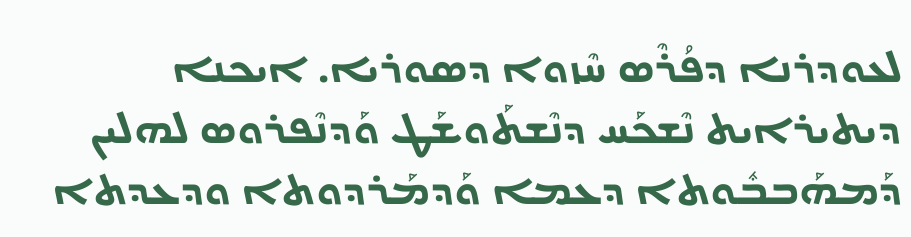ܠܥܘܕܪܢܐ ܕܦܳܪܶܣ ܚܶܙܘܐ ܕܣܘܪܝܐ. ܐܝܟܢܐ ܕܝܬܝܪܐܝܬ ܢܶܫܟܰܚ ܕܢܶܫܬܰܘܫܰܛ ܘܰܕܢܶܦܪܘܣ ܠܗܠܝܢ ܕܰܡܗܰܒܒܽܘܬܐ ܕܥܡܐ ܘܰܕܡܰܪܕܘܬܐ ܘܕܥܕܬܐ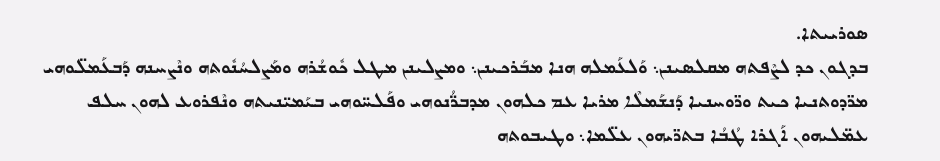ܣܘܪܝܝܬܐ.
ܒܕܓܘܢ ܟܕ ܠܨܶܦܬܗ ܡܩܠܣܝܢܢ܆ ܘܰܠܥܰܡܠܗ ܗܢܐ ܡܒܰܪܟܝܢܢ܆ ܘܡܨܠܝܢܢ ܡܛܠ ܟܽܘܫܳܪܗ ܘܡܰܨܠܚܳܢܽܘܬܗ ܘܢܶܨܚܢܗ ܕܰܒܥܰܡܠ̈ܘܗܝ ܡܪ̈ܕܘܬܢܝܐ ܟܝܬ ܘܪ̈ܘܚܢܝܐ ܕܰܢܫܰܡܠܶܐ ܡܪܝܐ ܥܡ ܟܠܗܘܢ ܡܕܒܪ̈ܳܢܘܗܝ ܘܦܰܠܚ̈ܘܗܝ ܒܝܰܡܝ̈ܢܝܬܗ ܘܢܶܦܪܘܥ ܠܗܘܢ ܚܠܦ ܥܡ̈ܠܝܗܘܢ ܐܰܓܪܐ ܛܳܒܳܐ ܒܬܪ̈ܝܗܘܢ ܥܠ̈ܡܐ܆ ܘܛܝܒܘܬܗ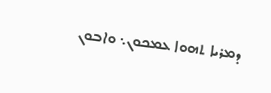ܕܡܪܝܐ ܬܗܘܐ ܥܡܟܘܢ܆ ܘܐܒܘܢ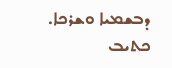ܕܒܫܡܝܐ ܘܫܪܟܐ.
ܟܬܝܒ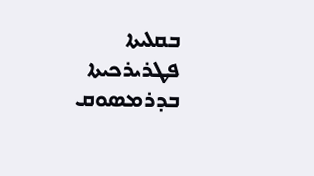ܒܩܠܝܬܐ ܦܛܪܝܪܟܝܬܐ ܒܕܪܡܣܘܩ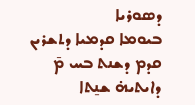ܕܣܘܪܝܐ
ܒܝܘܡܐ ܩܕܡܝܐ ܕܬܫܪܝܢ ܩܕܡ ܕܫܢܬ ܒܚ ܡ̄
ܕܐܝܬܝܗ̇ ܫܢ̱ܬܐ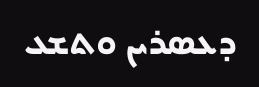ܕܥܣܪܝܢ ܘܬܫܥ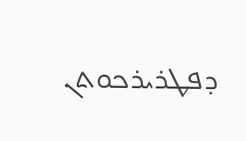ܕܦܛܪܝܪܟܘܬܢ